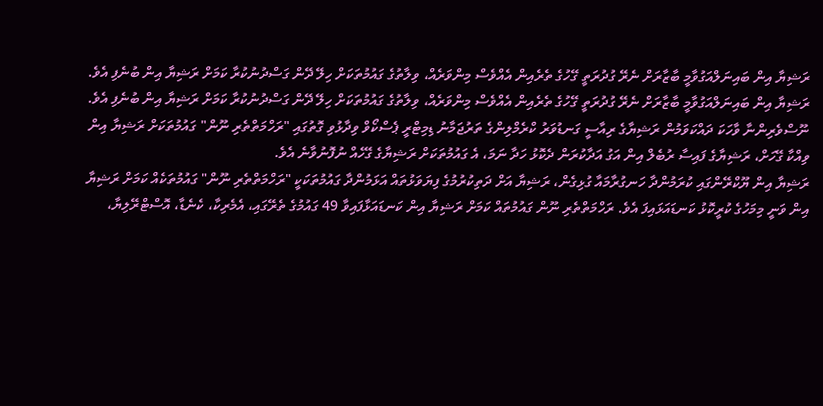ރަޝިޔާ އިން ބައިނަލްއަގުވާމީ ބާޒާރަށް ނެރޭ ގުދުރަތީ ގޭހުގެ ތެރެއިން އެއްވެސް މިންވަރެއް، ވިލާތުގެ ގައުމުތަކަށް ހިލޭ ދޭން ގަސްދުނުކުރާ ކަމަށް ރަޝިޔާ އިން ބުނެފި އެވެ.
ރަޝިޔާ އިން ބައިނަލްއަގުވާމީ ބާޒާރަށް ނެރޭ ގުދުރަތީ ގޭހުގެ ތެރެއިން އެއްވެސް މިންވަރެއް، ވިލާތުގެ ގައުމުތަކަށް ހިލޭ ދޭން ގަސްދުނުކުރާ ކަމަށް ރަޝިޔާ އިން ބުނެފި އެވެ.
ނޫސްވެރިންނާ ވާހަކަ ދައްކަވަމުން ރަޝިޔާގެ ރިއާސީ ގަނޑުވަރު ކްރެމްލިންގެ ތަރުޖަމާނު ޑިމިޓްރީ ޕެސްކޯވް ވިދާޅުވި ގޮތުގައި "ރަހްމަތްތެރި ނޫން" ގައުމުތަކަށް ރަޝިޔާ އިން ވިއްކާ ގޭހަށް، ރަޝިޔާގެ ފައިސާ ރުބެލް އިން އަގު އަދާކުރަން ދެކޮޅު ހަދާ ނަމަ، އެ ގައުމުތަކަށް ރަޝިޔާގެ ގޭހެއް ނުފޮނުވާނެ އެވެ.
ރަޝިޔާ އިން ޔޫކްރޭންގައި ކުރަމުންދާ ހަނގުރާމައާ ގުޅިގެން، ރަޝިޔާ އަށް ދަތިކުރުމުގެ ފިޔަވަޅުތައް އަޅަމުންދާ ގައުމުތަކަކީ "ރަހްމަތްތެރި ނޫން" ގައުމުތަކެއް ކަމަށް ރަޝިޔާ އިން ވަނީ މިމަހުގެ ކުރީކޮޅު ކަނޑައަޅައިފަ އެވެ. ރަހްމަތްތެރި ނޫން ގައުމުތައް ކަމަށް ރަޝިޔާ އިން ކަނޑައަޅާފައިވާ 49 ގައުމުގެ ތެރޭގައި، އެމެރިކާ، ކެނެޑާ، އޮސްޓްރޭލިޔާ،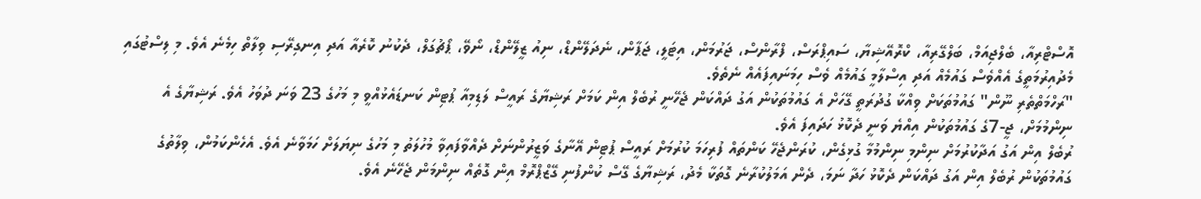އޮސްޓްރިއާ، ބެލްޖިއަމް، ބަލްގޭރިއާ، ކްރޮއޭޝިޔާ، ސައިޕްރަސް، ފްރާންސް، ޖަރުމަން، އިޓަލީ، ޖަޕާން، ނެދަލޭންޑް، ނިއު ޒީލޭންޑް، ނޯވޭ، ޕޯޗުގަލް، ދެކުނު ކޮރެއާ އަދި އިނގިރޭސި ވިލާތް ހިމެނެ އެވެ. މި ލިސްޓުގައި މެދުއިރުމަތީގެ އެއްވެސް ގައުމެއް އަދި އިސްލާމީ ގައުމެއް ވެސް ހިމަނައިފައެއް ނެތެވެ.
"ރަހްމަތްތެރި ނޫން" ގައުމުތަކަށް ވިއްކާ ގުދުރަތީ ގޭހަށް އެ ގައުމުތަކުން އަގު ދައްކަން ޖެހޭނީ ރުބެލް އިން ކަމަށް ރަޝިޔާގެ ރައީސް ލަޑިމިއާ ޕުޓިން ކަނޑައެޅުއްވީ މި މަހުގެ 23 ވަނަ ދުވަހު އެވެ. ރަޝިޔާގެ އެ ނިންމުމަށް، ޖީ-7ގެ ގައުމުތަކުން އިއްޔެ ވަނީ ދެކޮޅު ހަދައިފަ އެވެ.
ރުބެލް އިން އަގު އަދާކުރުމަށް ނިންމި ނިންމުމާ ގުޅިގެން، ކުރަންޖެހޭ ކަންތައް ފުރިހަމަ ކުރުމަށް ރައީސް ޕުޓިން އޭނާގެ ވަޒީރުންނަށް ދެއްވާފައިވާ މުހުލަތު މި މަހުގެ ނިޔަލަށް ހަމަވާނެ އެވެ. އެހެންކަމުން، ވިލާތުގެ ގައުމުތަކުން ރުބެލް އިން އަގު ދައްކަން ދެކޮޅު ހަދާ ނަމަ، ދެން އަމަލުކުރާނެ ގޮތަކާ މެދު، ރަޝިޔާގެ ގޭސް ކުންފުނި ގޭޒްޕްރޮމް އިން ގޮތެއް ނިންމަން ޖެހޭނެ އެވެ.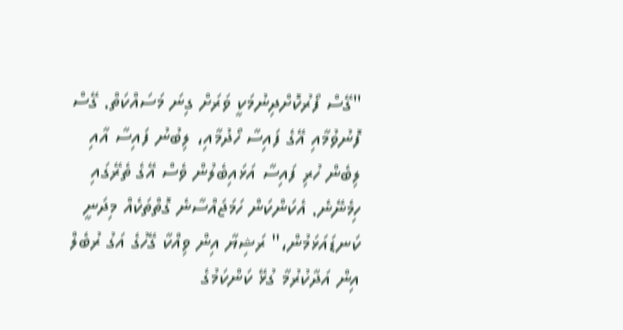"ގޭސް ފޯރުކޮށްދިނުމަކީ ވަރަށް ގިނަ މަސައްކަތް. ގޭސް ފޮނުވުމާއި އޭގެ ފައިސާ ހޯދުމާއި، ލިބުނު ފައިސާ އާއި ލިބެން ހުރި ފައިސާ އަޅައިބެލުން ވެސް އޭގެ ތެރޭގައި ހިމެނޭނެ. އެކަންކަން ހަމަޖައްސާނެ ގޮތްތަކެއް މިދަނީ ކަނޑައަޅަމުން،" ރަޝިޔާ އިން ވިއްކާ ގޭހުގެ އަގު ރުބެލް އިން އަދާކުރުމާ ގުޅޭ ކަންކަމުގެ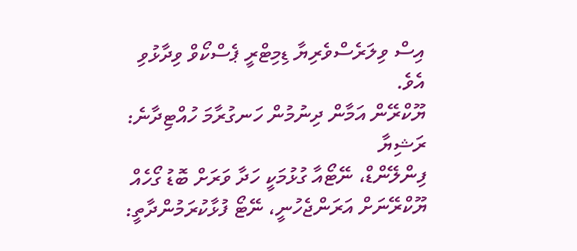އިސް ވިލަރެސްވެރިޔާ ޑިމިޓްރީ ޕެސްކޯވް ވިދާޅުވި އެވެ.
ޔޫކްރޭން އަމާން ދިނުމުން ހަނގުރާމަ ހުއްޓިދާނެ: ރަޝިޔާ
ފިންލޭންޑް، ނޭޓޯއާ ގުޅުމަކީ ހަދާ ވަރަށް ބޮޑު ގޯހެއް
ޔޫކްރޭނަށް އަރަންޖެހުނީ، ނޭޓޯ ފުޅާކުރަމުންދާތީ: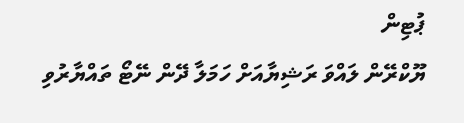ޕުޓިން
ޔޫކްރޭން ލައްވަ ރަޝިޔާއަށް ހަމަލާ ދޭން ނޭޓޯ ތައްޔާރުވި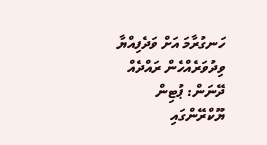ހަނގުރާމަ އަށް ވަދެފިއްޔާ ވިދުވަރެއްހެން ރައްދެއް ދޭނަން: ޕުޓިން
ޔޫކްރޭންގައި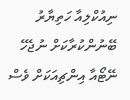ނިއުކްލިއާ ހަތިޔާރު ބޭނުންކުރާކަށް ނުޖެހޭ
ނޭޓޯއާ އިންޗިއަކަށް ވެސް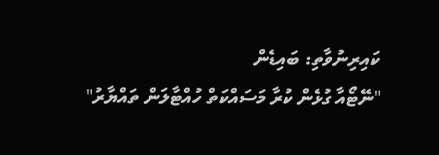ކައިރިނުވާތި: ބައިޑެން
"ނޭޓޯއާ ގުޅެން ކުރާ މަސައްކަތް ހުއްޓާލަން ތައްޔާރު"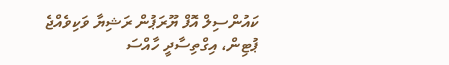ކައުންސިލް އޮފް ޔޫރަޕުން ރަޝިޔާ ވަކިވެއްޖެ
ޕުޓިން، އިގްތިސާދީ ހާއްސަ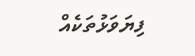ފިޔަވަޅުތަކެއް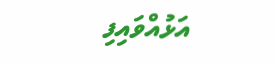އަޅުއްވައިފި